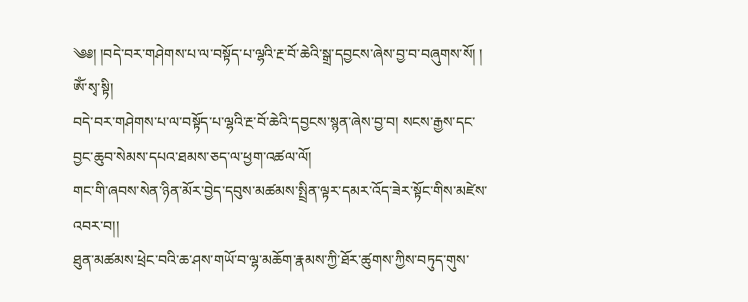༄༅། །བདེ་བར་གཤེགས་པ་ལ་བསྟོད་པ་ལྷའི་རྔ་བོ་ཆེའི་སྒྲ་དབྱངས་ཞེས་བྱ་བ་བཞུགས་སོ། །
ཨོཾ་སྭ་སྟི།
བདེ་བར་གཤེགས་པ་ལ་བསྟོད་པ་ལྷའི་རྔ་བོ་ཆེའི་དབྱངས་སྙན་ཞེས་བྱ་བ། སངས་རྒྱས་དང་བྱང་ཆུབ་སེམས་དཔའ་ཐམས་ཅད་ལ་ཕྱག་འཚལ་ལོ།
གང་གི་ཞབས་སེན་ཉིན་མོར་བྱེད་དབུས་མཚམས་སྤྲིན་ལྟར་དམར་འོད་ཟེར་སྟོང་གིས་མཛེས་འབར་བ།།
ཐུན་མཚམས་ཕྲེང་བའི་ཆ་ཤས་གཡོ་བ་ལྷ་མཆོག་རྣམས་ཀྱི་ཐོར་ཚུགས་ཀྱིས་བཏུད་གུས་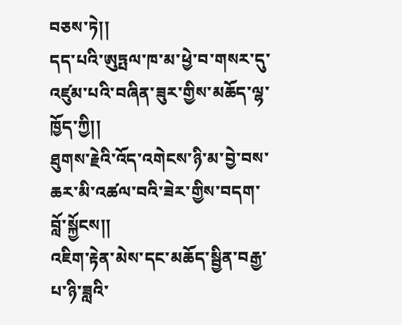བཅས་ཏེ།།
དད་པའི་ཨུཏྤལ་ཁ་མ་ཕྱེ་བ་གསར་དུ་འཛུམ་པའི་བཞིན་ཟུར་གྱིས་མཆོད་ལྷ་ཁྱོད་ཀྱི།།
ཐུགས་རྗེའི་འོད་འགེངས་ཉི་མ་བྱེ་བས་ཆར་མི་འཚལ་བའི་ཟེར་གྱིས་བདག་བློ་སྐྱོངས།།
འཇིག་རྟེན་མེས་དང་མཆོད་སྦྱིན་བརྒྱ་པ་ཉི་ཟླའི་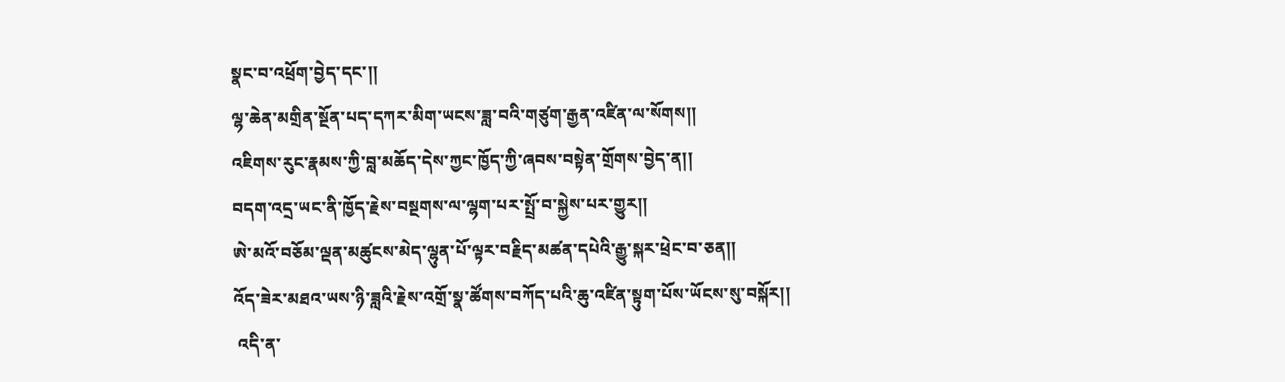སྣང་བ་འཕྲོག་བྱེད་དང་།།
ལྷ་ཆེན་མགྲིན་སྔོན་པད་དཀར་མིག་ཡངས་ཟླ་བའི་གཙུག་རྒྱན་འཛིན་ལ་སོགས།།
འཇིགས་རུང་རྣམས་ཀྱི་བླ་མཆོད་དེས་ཀྱང་ཁྱོད་ཀྱི་ཞབས་བསྟེན་གྲོགས་བྱེད་ན།།
བདག་འདྲ་ཡང་ནི་ཁྱོད་རྗེས་བསྔགས་ལ་ལྷག་པར་སྤྲོ་བ་སྐྱེས་པར་གྱུར།།
ཨེ་མའོ་བཅོམ་ལྡན་མཚུངས་མེད་ལྷུན་པོ་ལྟར་བརྗིད་མཚན་དཔེའི་རྒྱུ་སྐར་ཕྲེང་བ་ཅན།།
འོད་ཟེར་མཐའ་ཡས་ཉི་ཟླའི་རྗེས་འགྲོ་སྣ་ཚོགས་བཀོད་པའི་ཆུ་འཛིན་སྟུག་པོས་ཡོངས་སུ་བསྐོར།།
 འདི་ན་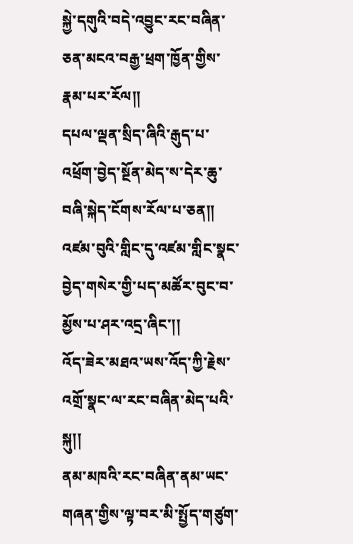སྐྱེ་དགུའི་བདེ་འབྱུང་རང་བཞིན་ཅན་མངའ་བརྒྱ་ཕྲག་ཁྱོན་གྱིས་རྣམ་པར་རོལ།།
དཔལ་ལྡན་སྲིད་ཞིའི་རྒུད་པ་འཕྲོག་བྱེད་སྔོན་མེད་ས་དེར་ཆུ་བཞི་སྐེད་ངོགས་རོལ་པ་ཅན།།
འཛམ་བུའི་གླིང་དུ་འཛམ་གླིང་སྣང་བྱེད་གསེར་གྱི་པད་མཚོར་བུང་བ་མྱོས་པ་ཤར་འདྲ་ཞིང་།།
འོད་ཟེར་མཐའ་ཡས་འོད་ཀྱི་རྗེས་འགྲོ་སྣང་ལ་རང་བཞིན་མེད་པའི་སྐུ།།
ནམ་མཁའི་རང་བཞིན་ནམ་ཡང་གཞན་གྱིས་ལྟ་བར་མི་སྤྱོད་གཙུག་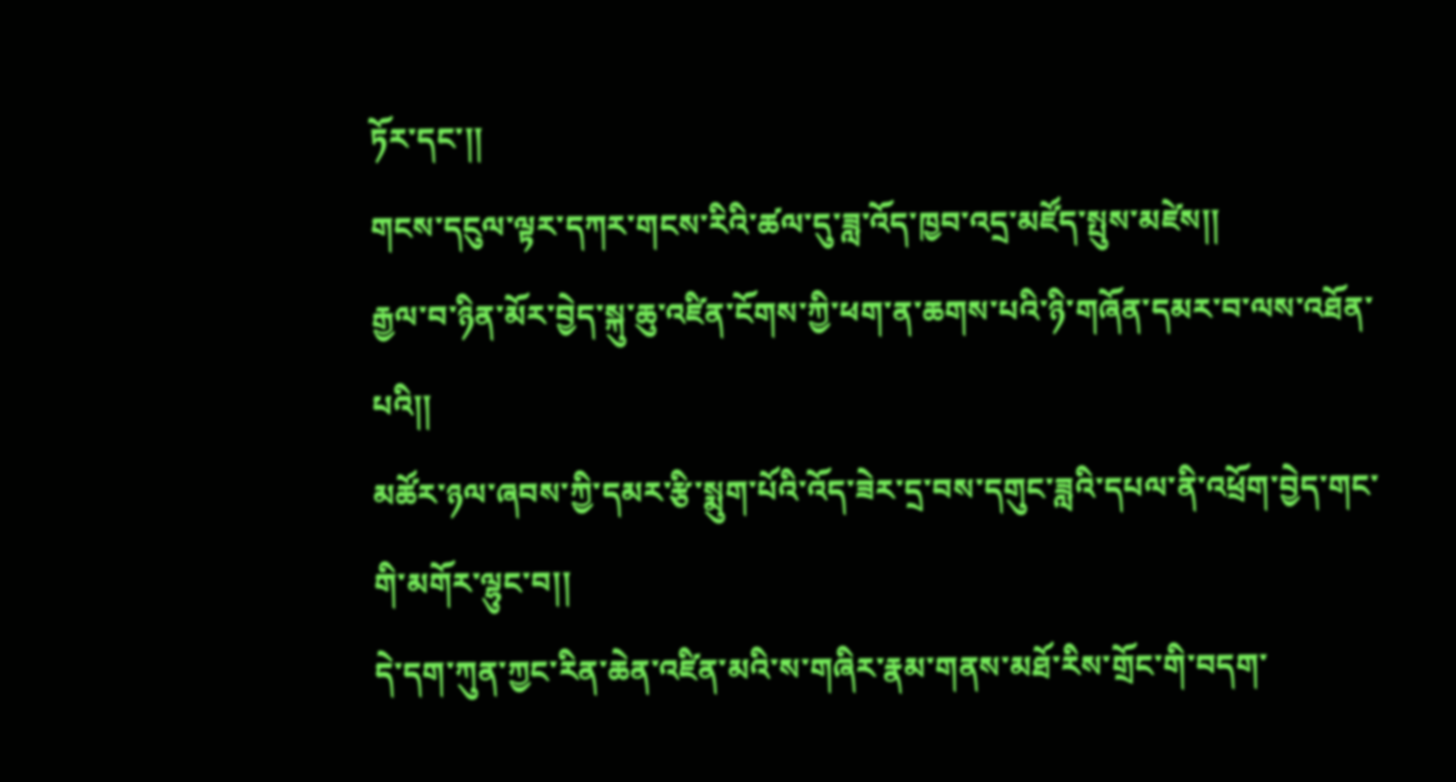ཏོར་དང་།།
གངས་དངུལ་ལྟར་དཀར་གངས་རིའི་ཚལ་དུ་ཟླ་འོད་ཁྱབ་འདྲ་མཛོད་སྤུས་མཛེས།།
རྒྱལ་བ་ཉིན་མོར་བྱེད་སྐུ་ཆུ་འཛིན་ངོགས་ཀྱི་ཕག་ན་ཆགས་པའི་ཉི་གཞོན་དམར་བ་ལས་འཐོན་པའི།།
མཚོར་ཉལ་ཞབས་ཀྱི་དམར་རྩི་སྨུག་པོའི་འོད་ཟེར་དྲ་བས་དགུང་ཟླའི་དཔལ་ནི་འཕྲོག་བྱེད་གང་གི་མགོར་ལྷུང་བ།།
དེ་དག་ཀུན་ཀྱང་རིན་ཆེན་འཛིན་མའི་ས་གཞིར་རྣམ་གནས་མཐོ་རིས་གྲོང་གི་བདག་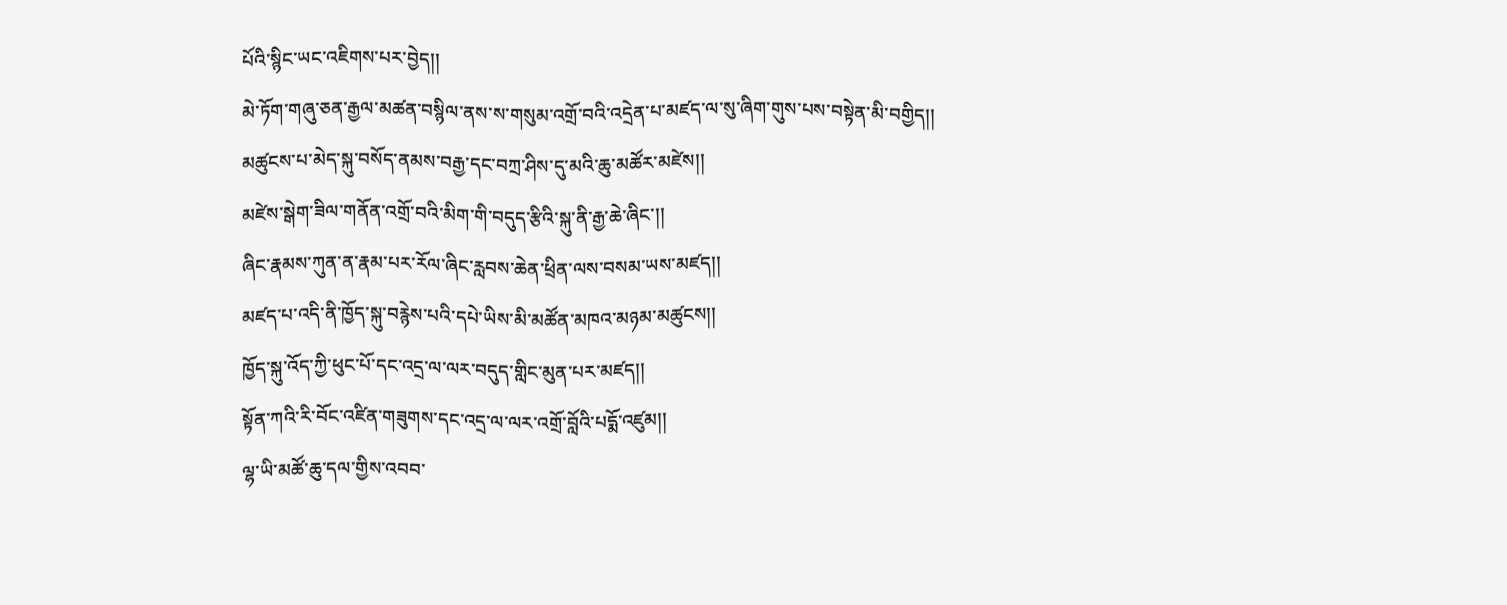པོའི་སྙིང་ཡང་འཇིགས་པར་བྱེད།།
མེ་ཏོག་གཞུ་ཅན་རྒྱལ་མཚན་བསྙིལ་ནས་ས་གསུམ་འགྲོ་བའི་འདྲེན་པ་མཛད་ལ་སུ་ཞིག་གུས་པས་བསྟེན་མི་བགྱིད།།
མཚུངས་པ་མེད་སྐུ་བསོད་ནམས་བརྒྱ་དང་བཀྲ་ཤིས་དུ་མའི་ཆུ་མཚོར་མཛེས།།
མཛེས་སྒེག་ཟིལ་གནོན་འགྲོ་བའི་མིག་གི་བདུད་རྩིའི་སྐུ་ནི་རྒྱ་ཆེ་ཞིང་།།
ཞིང་རྣམས་ཀུན་ན་རྣམ་པར་རོལ་ཞིང་རླབས་ཆེན་ཕྲིན་ལས་བསམ་ཡས་མཛད།།
མཛད་པ་འདི་ནི་ཁྱོད་སྐུ་བརྙེས་པའི་དཔེ་ཡིས་མི་མཚོན་མཁའ་མཉམ་མཚུངས།།
ཁྱོད་སྐུ་འོད་ཀྱི་ཕུང་པོ་དང་འདྲ་ལ་ལར་བདུད་གླིང་མུན་པར་མཛད།།
སྟོན་ཀའི་རི་བོང་འཛིན་གཟུགས་དང་འདྲ་ལ་ལར་འགྲོ་བློའི་པདྨོ་འཛུམ།།
ལྷ་ཡི་མཚོ་ཆུ་དལ་གྱིས་འབབ་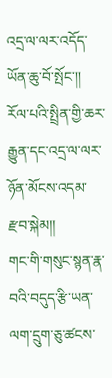འདྲ་ལ་ལར་འདོད་ཡོན་ཆུ་བོ་སྤོང་།།
རོལ་པའི་སྤྲིན་གྱི་ཆར་རྒྱུན་དང་འདྲ་ལ་ལར་ཉོན་མོངས་འདམ་རྫབ་སྐེམ།།
གང་གི་གསུང་སྙན་རྣ་བའི་བདུད་རྩི་ཡན་ལག་དྲུག་ཅུ་ཚངས་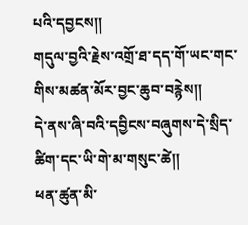པའི་དབྱངས།།
གདུལ་བྱའི་རྗེས་འགྲོ་ཐ་དད་གོ་ཡང་གང་གིས་མཚན་མོར་བྱང་ཆུབ་བརྙེས།།
དེ་ནས་ཞི་བའི་དབྱིངས་བཞུགས་དེ་སྲིད་ཚིག་དང་ཡི་གེ་མ་གསུང་ཚེ།།
ཕན་ཚུན་མི་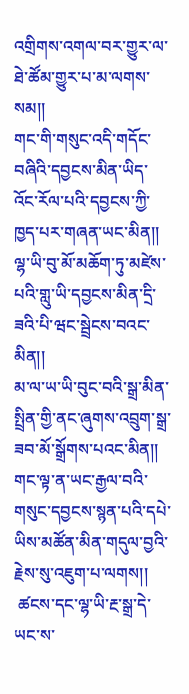འགྲིགས་འགལ་བར་གྱུར་ལ་ཐེ་ཚོམ་གྱུར་པ་མ་ལགས་སམ།།
གང་གི་གསུང་འདི་གདོང་བཞིའི་དབྱངས་མིན་ཡིད་འོང་རོལ་པའི་དབྱངས་ཀྱི་ཁྱད་པར་གཞན་ཡང་མིན།།
ལྷ་ཡི་བུ་མོ་མཆོག་ཏུ་མཛེས་པའི་གླུ་ཡི་དབྱངས་མིན་དྲི་ཟའི་པི་ཝང་སྦྲེངས་བའང་མིན།།
མ་ལ་ཡ་ཡི་བུང་བའི་སྒྲ་མིན་སྤྲིན་གྱི་ནང་ཞུགས་འབྲུག་སྒྲ་ཟབ་མོ་སྒྲོགས་པའང་མིན།།
གང་ལྟ་ན་ཡང་རྒྱལ་བའི་གསུང་དབྱངས་སྙན་པའི་དཔེ་ཡིས་མཚོན་མིན་གདུལ་བྱའི་རྗེས་སུ་འཇུག་པ་ལགས།།
 ཚངས་དང་ལྷ་ཡི་རྔ་སྒྲ་དེ་ཡང་ས་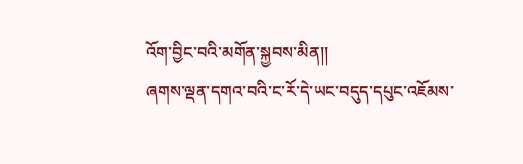འོག་བྱིང་བའི་མགོན་སྐྱབས་མིན།།
ཞགས་ལྡན་དགའ་བའི་ང་རོ་དེ་ཡང་བདུད་དཔུང་འཇོམས་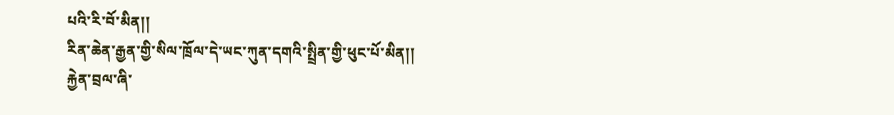པའི་རི་བོ་མིན།།
རིན་ཆེན་རྒྱན་གྱི་སིལ་ཁྲོལ་དེ་ཡང་ཀུན་དགའི་སྤྲིན་གྱི་ཕུང་པོ་མིན།།
རྐྱེན་བྲལ་ཞི་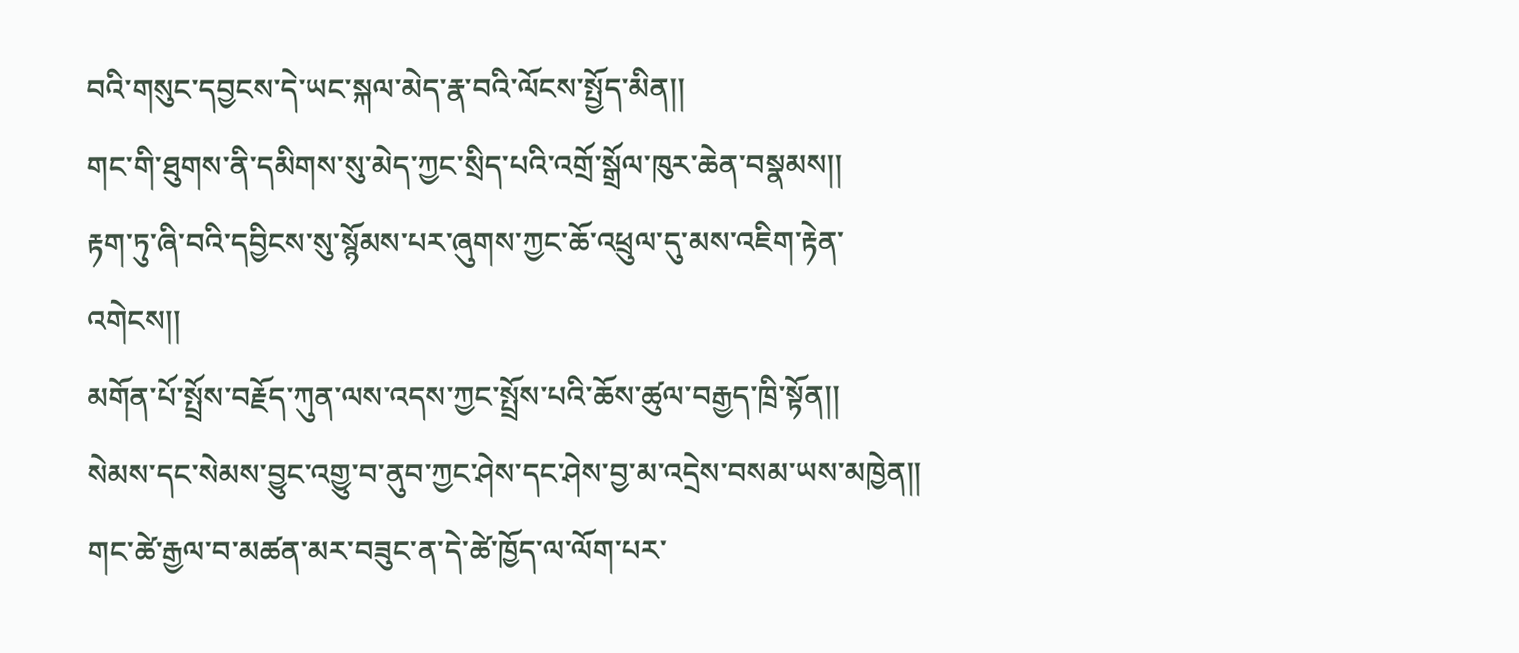བའི་གསུང་དབྱངས་དེ་ཡང་སྐལ་མེད་རྣ་བའི་ལོངས་སྤྱོད་མིན།།
གང་གི་ཐུགས་ནི་དམིགས་སུ་མེད་ཀྱང་སྲིད་པའི་འགྲོ་སྒྲོལ་ཁུར་ཆེན་བསྣམས།།
རྟག་ཏུ་ཞི་བའི་དབྱིངས་སུ་སྙོམས་པར་ཞུགས་ཀྱང་ཆོ་འཕྲུལ་དུ་མས་འཇིག་རྟེན་འགེངས།།
མགོན་པོ་སྤྲོས་བརྗོད་ཀུན་ལས་འདས་ཀྱང་སྤྲོས་པའི་ཆོས་ཚུལ་བརྒྱད་ཁྲི་སྟོན།།
སེམས་དང་སེམས་བྱུང་འགྱུ་བ་ནུབ་ཀྱང་ཤེས་དང་ཤེས་བྱ་མ་འདྲེས་བསམ་ཡས་མཁྱེན།།
གང་ཚེ་རྒྱལ་བ་མཚན་མར་བཟུང་ན་དེ་ཚེ་ཁྱོད་ལ་ལོག་པར་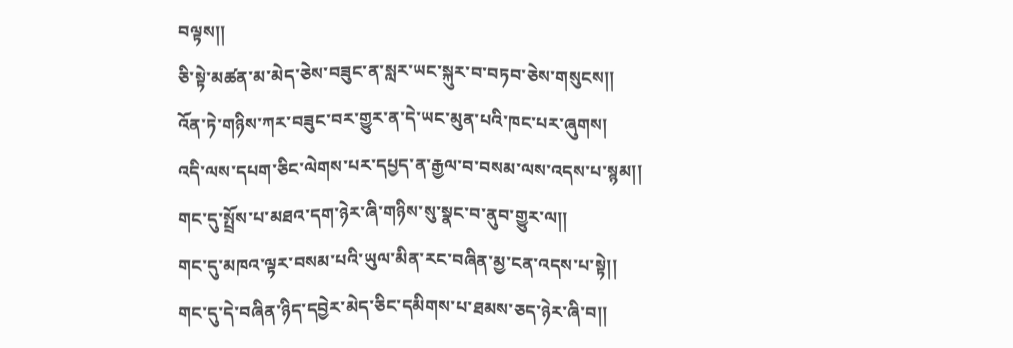བལྟས།།
ཅི་སྟེ་མཚན་མ་མེད་ཅེས་བཟུང་ན་སླར་ཡང་སྐུར་བ་བཏབ་ཅེས་གསུངས།།
འོན་ཏེ་གཉིས་ཀར་བཟུང་བར་གྱུར་ན་དེ་ཡང་མུན་པའི་ཁང་པར་ཞུགས།
འདི་ལས་དཔག་ཅིང་ལེགས་པར་དཔྱད་ན་རྒྱལ་བ་བསམ་ལས་འདས་པ་སྙམ།།
གང་དུ་སྤྲོས་པ་མཐའ་དག་ཉེར་ཞི་གཉིས་སུ་སྣང་བ་ནུབ་གྱུར་ལ།།
གང་དུ་མཁའ་ལྟར་བསམ་པའི་ཡུལ་མིན་རང་བཞིན་མྱ་ངན་འདས་པ་སྟེ།།
གང་དུ་དེ་བཞིན་ཉིད་དབྱེར་མེད་ཅིང་དམིགས་པ་ཐམས་ཅད་ཉེར་ཞི་བ།།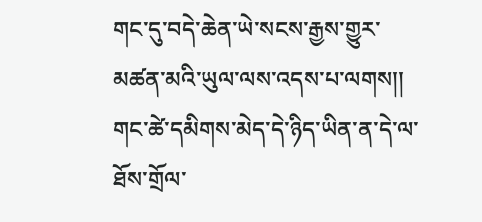གང་དུ་བདེ་ཆེན་ཡེ་སངས་རྒྱས་གྱུར་མཚན་མའི་ཡུལ་ལས་འདས་པ་ལགས།།
གང་ཚེ་དམིགས་མེད་དེ་ཉིད་ཡིན་ན་དེ་ལ་ཐོས་གྲོལ་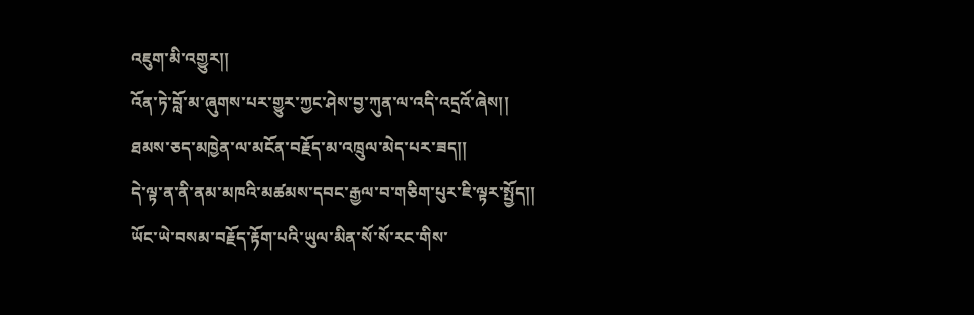འཇུག་མི་འགྱུར།།
འོན་ཏེ་བློ་མ་ཞུགས་པར་གྱུར་ཀྱང་ཤེས་བྱ་ཀུན་ལ་འདི་འདྲའོ་ཞེས།།
ཐམས་ཅད་མཁྱེན་ལ་མངོན་བརྗོད་མ་འཁྲུལ་མེད་པར་ཟད།།
དེ་ལྟ་ན་ནི་ནམ་མཁའི་མཚམས་དབང་རྒྱལ་བ་གཅིག་པུར་ཇི་ལྟར་སྤྱོད།།
ཡོང་ཡེ་བསམ་བརྗོད་རྟོག་པའི་ཡུལ་མིན་སོ་སོ་རང་གིས་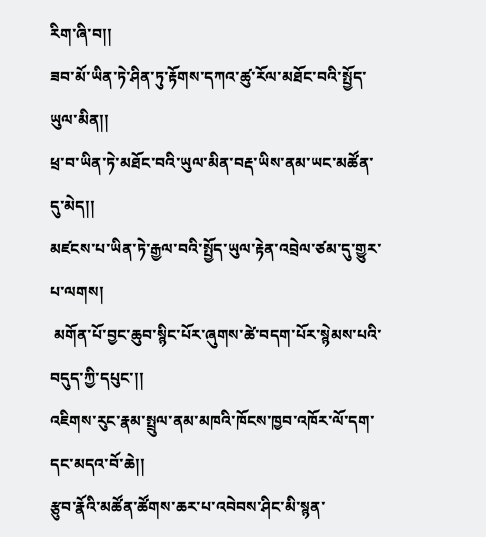རིག་ཞི་བ།།
ཟབ་མོ་ཡིན་ཏེ་ཤིན་ཏུ་རྟོགས་དཀའ་ཚུ་རོལ་མཐོང་བའི་སྤྱོད་ཡུལ་མིན།།
ཕྲ་བ་ཡིན་ཏེ་མཐོང་བའི་ཡུལ་མིན་བརྡ་ཡིས་ནམ་ཡང་མཚོན་དུ་མེད།།
མཛངས་པ་ཡིན་ཏེ་རྒྱལ་བའི་སྤྱོད་ཡུལ་རྟེན་འབྲེལ་ཙམ་དུ་གྱུར་པ་ལགས།
 མགོན་པོ་བྱང་ཆུབ་སྙིང་པོར་ཞུགས་ཚེ་བདག་པོར་སྙེམས་པའི་བདུད་ཀྱི་དཔུང་།།
འཇིགས་རུང་རྣམ་སྤྲུལ་ནམ་མཁའི་ཁོངས་ཁྱབ་འཁོར་ལོ་དག་དང་མདའ་བོ་ཆེ།།
རྩུབ་རྣོའི་མཚོན་ཚོགས་ཆར་པ་འབེབས་ཤིང་མི་སྙན་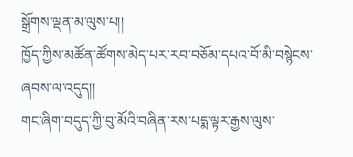སྒྲོགས་ལྡན་མ་ལུས་པ།།
ཁྱོད་ཀྱིས་མཚོན་ཚོགས་མེད་པར་རབ་བཅོམ་དཔའ་བོ་མི་བསྙེངས་ཞབས་ལ་འདུད།།
གང་ཞིག་བདུད་ཀྱི་བུ་མོའི་བཞིན་རས་པདྨ་ལྟར་རྒྱས་ལུས་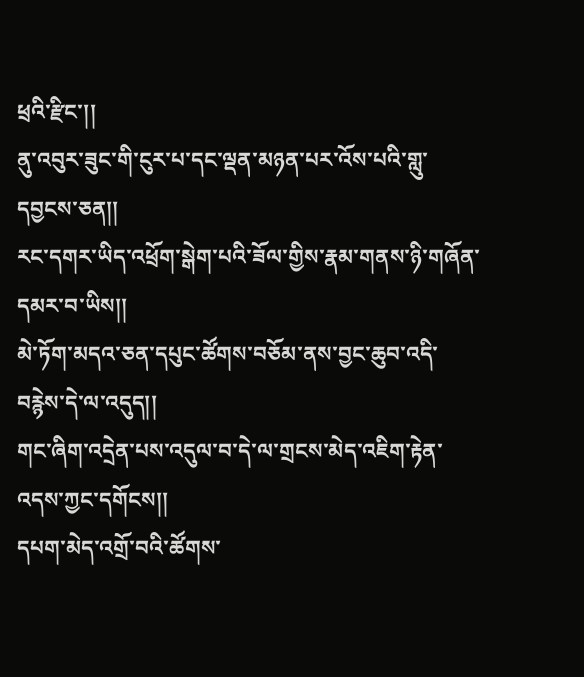ཕྲའི་རྫིང་།།
ནུ་འབུར་ཟུང་གི་ངུར་པ་དང་ལྡན་མཉན་པར་འོས་པའི་གླུ་དབྱངས་ཅན།།
རང་དགར་ཡིད་འཕྲོག་སྒེག་པའི་ཟོལ་གྱིས་རྣམ་གནས་ཉི་གཞོན་དམར་བ་ཡིས།།
མེ་ཏོག་མདའ་ཅན་དཔུང་ཚོགས་བཅོམ་ནས་བྱང་ཆུབ་འདི་བརྙེས་དེ་ལ་འདུད།།
གང་ཞིག་འདྲེན་པས་འདུལ་བ་དེ་ལ་གྲངས་མེད་འཇིག་རྟེན་འདས་ཀྱང་དགོངས།།
དཔག་མེད་འགྲོ་བའི་ཚོགས་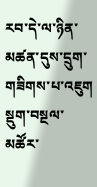རབ་དེ་ལ་ཉིན་མཚན་དུས་དྲུག་གཟིགས་པ་འཇུག
སྡུག་བསྔལ་མཚོར་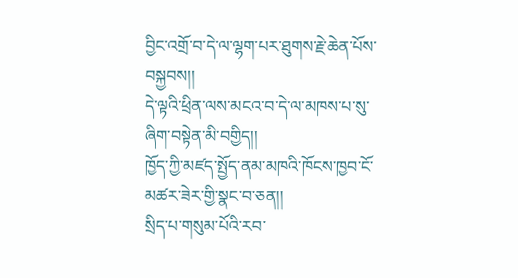བྱིང་འགྲོ་བ་དེ་ལ་ལྷག་པར་ཐུགས་རྗེ་ཆེན་པོས་བསྐྱབས།།
དེ་ལྟའི་ཕྲིན་ལས་མངའ་བ་དེ་ལ་མཁས་པ་སུ་ཞིག་བསྟེན་མི་བགྱིད།།
ཁྱོད་ཀྱི་མཛད་སྤྱོད་ནམ་མཁའི་ཁོངས་ཁྱབ་ངོ་མཚར་ཟེར་གྱི་སྣང་བ་ཅན།།
སྲིད་པ་གསུམ་པོའི་རབ་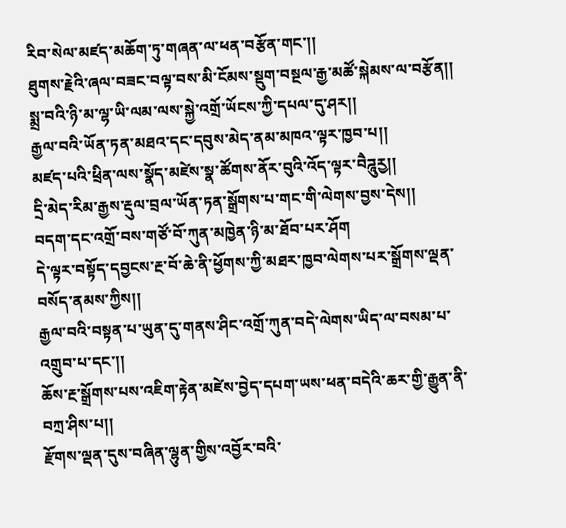རིབ་སེལ་མཛད་མཆོག་ཏུ་གཞན་ལ་ཕན་བརྩོན་གང་།།
ཐུགས་རྗེའི་ཞལ་བཟང་བལྟ་བས་མི་ངོམས་སྡུག་བསྔལ་རྒྱ་མཚོ་སྐེམས་ལ་བརྩོན།།
སྨྲ་བའི་ཉི་མ་ལྷ་ཡི་ལམ་ལས་སྐྱེ་འགྲོ་ཡོངས་ཀྱི་དཔལ་དུ་ཤར།།
རྒྱལ་བའི་ཡོན་ཏན་མཐའ་དང་དབུས་མེད་ནམ་མཁའ་ལྟར་ཁྱབ་པ།།
མཛད་པའི་ཕྲིན་ལས་སྣོད་མཛེས་སྣ་ཚོགས་ནོར་བུའི་འོད་ལྟར་བཻཌཱུརྱ།།
དྲི་མེད་རིམ་རྒྱས་རྡུལ་བྲལ་ཡོན་ཏན་སྒྲོགས་པ་གང་གི་ལེགས་བྱས་དེས།།
བདག་དང་འགྲོ་བས་གཙོ་བོ་ཀུན་མཁྱེན་ཉི་མ་ཐོབ་པར་ཤོག
དེ་ལྟར་བསྟོད་དབྱངས་རྔ་བོ་ཆེ་ནི་ཕྱོགས་ཀྱི་མཐར་ཁྱབ་ལེགས་པར་སྒྲོགས་ལྡན་བསོད་ནམས་ཀྱིས།།
རྒྱལ་བའི་བསྟན་པ་ཡུན་དུ་གནས་ཤིང་འགྲོ་ཀུན་བདེ་ལེགས་ཡིད་ལ་བསམ་པ་འགྲུབ་པ་དང་།།
ཆོས་རྔ་སྒྲོགས་པས་འཇིག་རྟེན་མཛེས་བྱེད་དཔག་ཡས་ཕན་བདེའི་ཆར་གྱི་རྒྱུན་ནི་བཀྲ་ཤིས་པ།།
རྫོགས་ལྡན་དུས་བཞིན་ལྷུན་གྱིས་འབྱོར་བའི་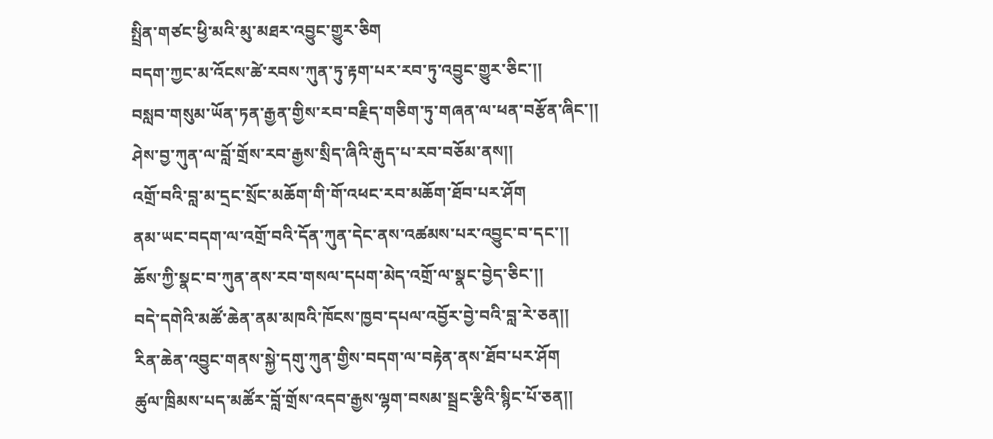སྤྲིན་གཙང་ཕྱི་མའི་མུ་མཐར་འབྱུང་གྱུར་ཅིག
བདག་ཀྱང་མ་འོངས་ཚེ་རབས་ཀུན་ཏུ་རྟག་པར་རབ་ཏུ་འབྱུང་གྱུར་ཅིང་།།
བསླབ་གསུམ་ཡོན་ཏན་རྒྱན་གྱིས་རབ་བརྗིད་གཅིག་ཏུ་གཞན་ལ་ཕན་བརྩོན་ཞིང་།།
ཤེས་བྱ་ཀུན་ལ་བློ་གྲོས་རབ་རྒྱས་སྲིད་ཞིའི་རྒུད་པ་རབ་བཅོམ་ནས།།
འགྲོ་བའི་བླ་མ་དྲང་སྲོང་མཆོག་གི་གོ་འཕང་རབ་མཆོག་ཐོབ་པར་ཤོག
ནམ་ཡང་བདག་ལ་འགྲོ་བའི་དོན་ཀུན་དེང་ནས་འཚམས་པར་འབྱུང་བ་དང་།།
ཆོས་ཀྱི་སྣང་བ་ཀུན་ནས་རབ་གསལ་དཔག་མེད་འགྲོ་ལ་སྣང་བྱེད་ཅིང་།།
བདེ་དགེའི་མཚོ་ཆེན་ནམ་མཁའི་ཁོངས་ཁྱབ་དཔལ་འབྱོར་བྱེ་བའི་བླ་རེ་ཅན།།
རིན་ཆེན་འབྱུང་གནས་སྐྱེ་དགུ་ཀུན་གྱིས་བདག་ལ་བརྟེན་ནས་ཐོབ་པར་ཤོག
ཚུལ་ཁྲིམས་པད་མཚོར་བློ་གྲོས་འདབ་རྒྱས་ལྷག་བསམ་སྦྲང་རྩིའི་སྙིང་པོ་ཅན།།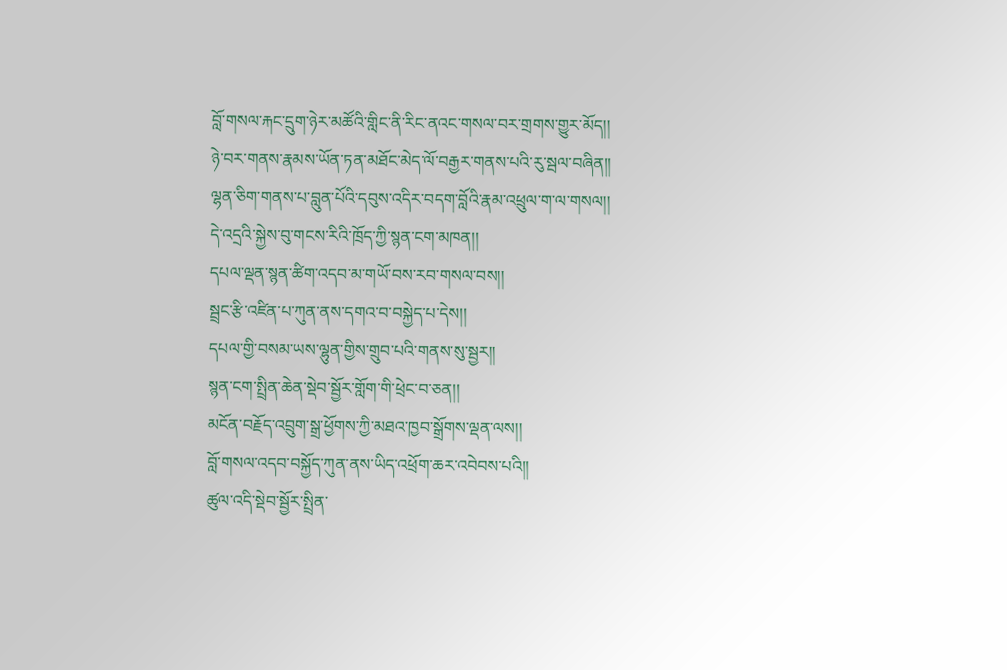བློ་གསལ་རྐང་དྲུག་ཉེར་མཚོའི་གླིང་ནི་རིང་ནའང་གསལ་བར་གྲགས་གྱུར་མོད།།
ཉེ་བར་གནས་རྣམས་ཡོན་ཏན་མཐོང་མེད་ལོ་བརྒྱར་གནས་པའི་རུ་སྦལ་བཞིན།།
ལྷན་ཅིག་གནས་པ་བླུན་པོའི་དབུས་འདིར་བདག་བློའི་རྣམ་འཕྲུལ་ག་ལ་གསལ།།
དེ་འདྲའི་སྐྱེས་བུ་གངས་རིའི་ཁྲོད་ཀྱི་སྙན་ངག་མཁན།།
དཔལ་ལྡན་སྙན་ཚིག་འདབ་མ་གཡོ་བས་རབ་གསལ་བས།།
སྦྲང་རྩི་འཛིན་པ་ཀུན་ནས་དགའ་བ་བསྐྱེད་པ་དེས།།
དཔལ་གྱི་བསམ་ཡས་ལྷུན་གྱིས་གྲུབ་པའི་གནས་སུ་སྦྱར།།
སྙན་ངག་སྤྲིན་ཆེན་སྡེབ་སྦྱོར་གློག་གི་ཕྲེང་བ་ཅན།།
མངོན་བརྗོད་འབྲུག་སྒྲ་ཕྱོགས་ཀྱི་མཐའ་ཁྱབ་སྒྲོགས་ལྡན་ལས།།
བློ་གསལ་འདབ་བསྐྱོད་ཀུན་ནས་ཡིད་འཕྲོག་ཆར་འབེབས་པའི།།
ཚུལ་འདི་སྡེབ་སྦྱོར་སྤྲིན་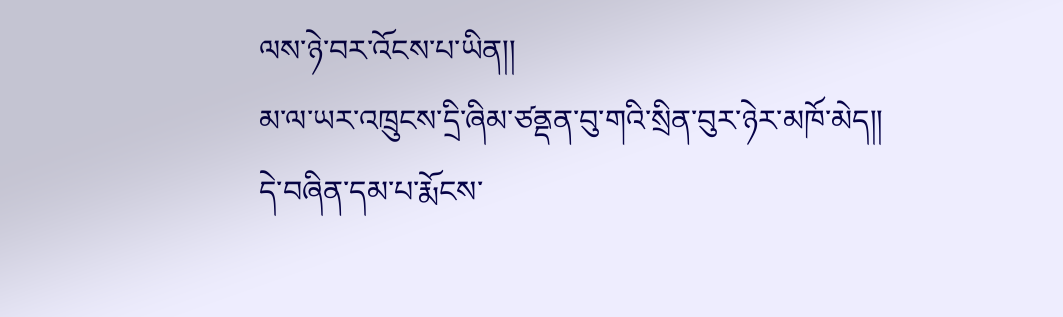ལས་ཉེ་བར་འོངས་པ་ཡིན།།
མ་ལ་ཡར་འཁྲུངས་དྲི་ཞིམ་ཙནྡན་བུ་གའི་སྲིན་བུར་ཉེར་མཁོ་མེད།།
དེ་བཞིན་དམ་པ་རྨོངས་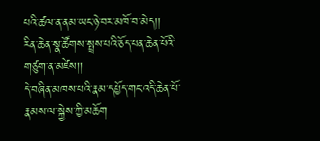པའི་ཚལ་ན་ནམ་ཡང་ཉེ་བར་མཁོ་བ་མེད།།
རིན་ཆེན་སྣ་ཚོགས་སྤྲས་པའི་ཅོད་པན་ཆེན་པོའི་གཙུག་ན་མཛེས།།
དེ་བཞིན་མཁས་པའི་རྣམ་དཔྱོད་གང་འདི་ཆེན་པོ་རྣམས་ལ་སྐྱེས་ཀྱི་མཆོག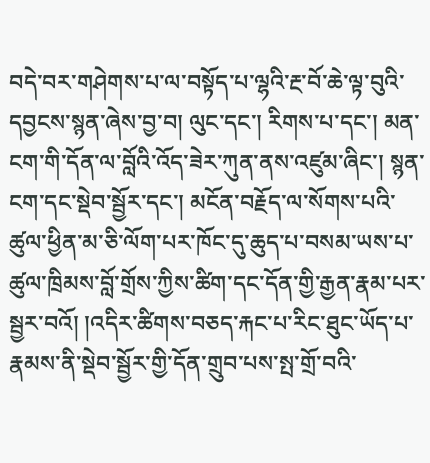བདེ་བར་གཤེགས་པ་ལ་བསྟོད་པ་ལྷའི་རྔ་བོ་ཆེ་ལྟ་བུའི་དབྱངས་སྙན་ཞེས་བྱ་བ། ལུང་དང་། རིགས་པ་དང་། མན་ངག་གི་དོན་ལ་བློའི་འོད་ཟེར་ཀུན་ནས་འཛུམ་ཞིང་། སྙན་ངག་དང་སྡེབ་སྦྱོར་དང་། མངོན་བརྗོད་ལ་སོགས་པའི་ཚུལ་ཕྱིན་མ་ཅི་ལོག་པར་ཁོང་དུ་ཆུད་པ་བསམ་ཡས་པ་ཚུལ་ཁྲིམས་བློ་གྲོས་ཀྱིས་ཚིག་དང་དོན་གྱི་རྒྱན་རྣམ་པར་སྦྱར་བའོ། །འདིར་ཚིགས་བཅད་རྐང་པ་རིང་ཐུང་ཡོད་པ་རྣམས་ནི་སྡེབ་སྦྱོར་གྱི་དོན་གྲུབ་པས་སྤ་གྲོ་བའི་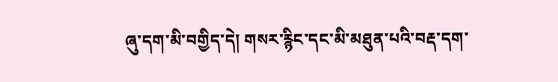ཞུ་དག་མི་བགྱིད་དེ། གསར་རྙིང་དང་མི་མཐུན་པའི་བརྡ་དག་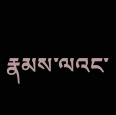རྣམས་ལའང་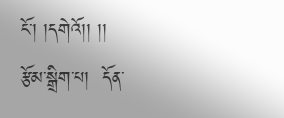ངོ་། །དགེའོ།། །།
རྩོམ་སྒྲིག་པ།  དོན་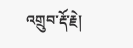འགྲུབ་རྡོ་རྗེ།